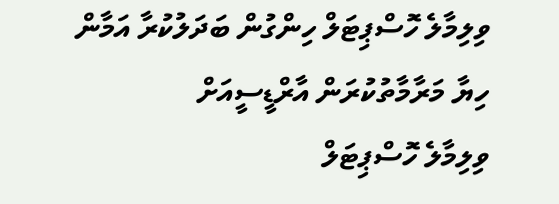ވިލިމާލެ ހޮސްޕިޓަލް ހިންގުން ބަދަލުކުރާ އަމާން ހިޔާ މަރާމާތުކުރަން އާރްޑީސީއަށް
ވިލިމާލެ ހޮސްޕިޓަލް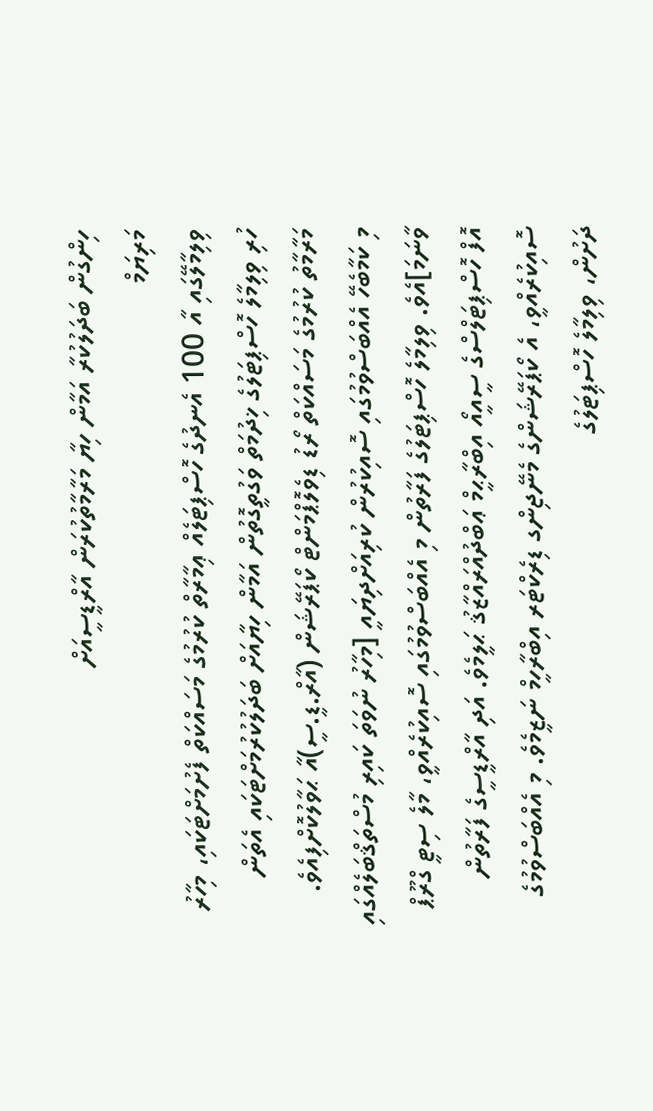ހިންގުން ބަދަލުކުރާ އަމާން ހިޔާ މަރާމާތުކުރަން އާރްޑީސީއަށް
މަރިޔަމް
ވިލިމާލޭގައި އާ 100 އެނދުގެ ހޮސްޕިޓަލެއް ޢިމާރާތް ކުރުމުގެ މަސައްކަތް ފެށުމަށްޓަކައި، މިހާރު ހުރި ވިލިމާލެ ހޮސްޕިޓަލުގެ ޚިދުމަތް ވަގުތީގޮތުން އަމާން ހިޔާއަށް ބަދަލުކުރުމަށްޓަކައި އެތަން މަރާމާތު ކުރުމުގެ މަސައްކަތް ރޯޑު ޑިވެލޮޕްމަންޓް ކޯޕަރޭޝަން (އާރް.ޑީ.ސީ)އާ ޙަވާލުކޮށްފިއެވެ.
މި ކަމާބެހޭ އެއްބަސްވުމުގައި ސޮއިކުރުން ކުރިއަށްދިޔައީ [މިހާރު ނުވަތަ ކައިރި މުސްތަޤްބަލެއްގައި ވާނަމަ]އެވެ. ވިލިމާލެ ހޮސްޕިޓަލުގެ ފަރާތުން މި އެއްބަސްވުމުގައި ސޮއިކުރެއްވީ، މާލެ ސިޓީ ގްރޫޕް އޮފް ހޮސްޕިޓަލްސްގެ ސީއީއޯ އިބްރާޙީމް ޢަބްދުއްރައްޒާޤު ޙަލީމެވެ. އަދި އާރްޑީސީގެ ފަރާތުން ސޮއިކުރެއްވީ، އެ ކޯޕަރޭޝަންގެ މެނޭޖިންގ ޑިރެކްޓަރ އިބްރާހީމް ނަޒީމެވެ. މި އެއްބަސްވުމުގެ ދަށުން، ވިލިމާލެ ހޮސްޕިޓަލުގެ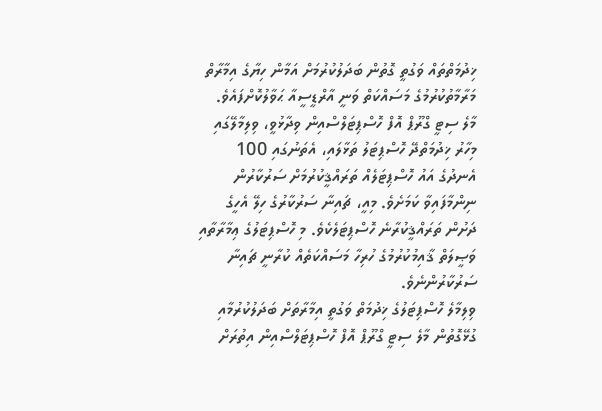ޚިދުމަތްތައް ވަގުތީ ގޮތުން ބަދަލުކުރުމަށް އަމާން ހިޔާގެ އިމާރާތް މަރާމާތުކުރުމުގެ މަސައްކަތް ވަނީ އާރްޑީސީއާ ޙަވާލުކޮށްފައެވެ.
މާލެ ސިޓީ ގްރޫޕް އޮފް ހޮސްޕިޓަލްސްއިން ވިދާޅުވީ، ވިލިމާލޭގައި މިހާރު ޚިދުމަތްދޭ ހޮސްޕިޓަލު ތަޅާލައި، އެތަނުގައި 100 އެނދުގެ އައު ހޮސްޕިޓަލެއް ތަރައްޤީކުރުމަށް ސަރުކާރުން ނިންމާފައިވާ ކަމަށެވެ. މިއީ، ޗައިނާ ސަރުކާރުގެ ހިލޭ އެހީގެ ދަށުން ތަރައްޤީކުރާނެ ހޮސްޕިޓަލެކެވެ. މި ހޮސްޕިޓަލުގެ ޢިމާރާތާއި ވަޞީލަތް ޤާއިމުކުރުމުގެ ހުރިހާ މަސައްކަތެއް ކުރާނީ ޗައިނާ ސަރުކާރުންނެވެ.
ވިލިމާލެ ހޮސްޕިޓަލުގެ ޚިދުމަތް ވަގުތީ އިމާރާތަށް ބަދަލުކުރުމާއި ގުޅޭގޮތުން މާލެ ސިޓީ ގްރޫޕް އޮފް ހޮސްޕިޓަލްސްއިން އިތުރަށް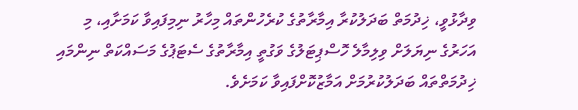ވިދާޅުވީ، ޚިދުމަތް ބަދަލުކުރާ އިމާރާތުގެ ކުރެހުންތައް މިހާރު ނިމިފައިވާ ކަމަށާއި، މި އަހަރުގެ ނިޔަލަށް ވިލިމާލެ ހޮސްޕިޓަލުގެ ވަގުތީ އިމާރާތުގެ ސެޓަޕުގެ މަސައްކަތް ނިންމައި ޚިދުމަތްތައް ބަދަލުކުރުމަށް އަމާޒުކޮށްފައިވާ ކަމަށެވެ.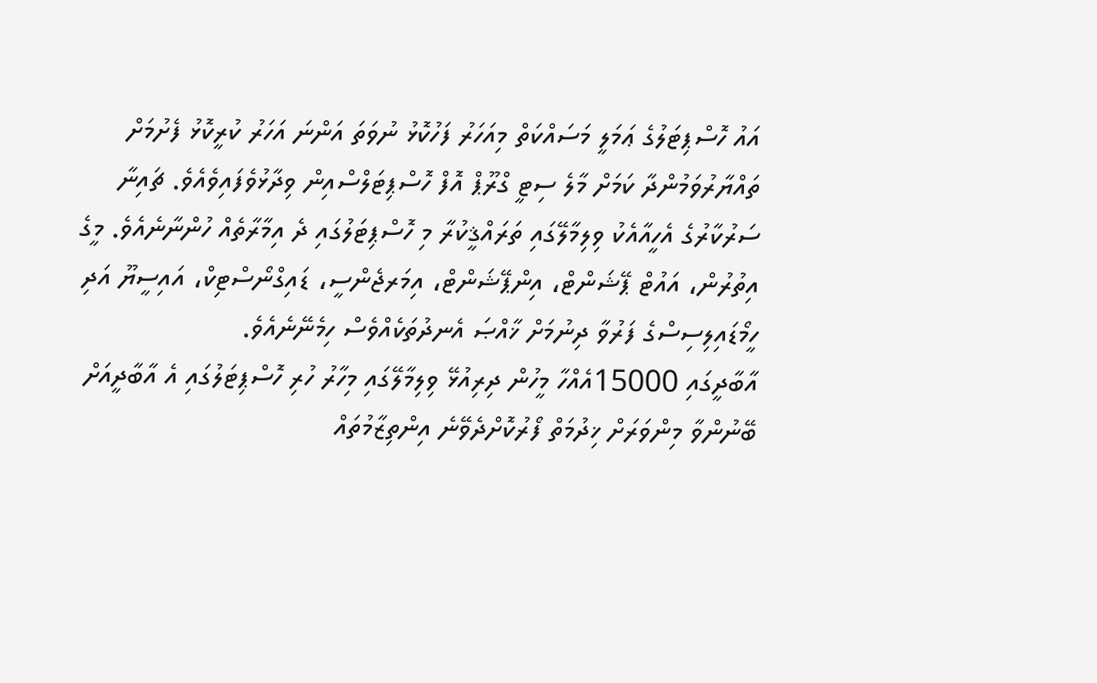އައު ހޮސްޕިޓަލުގެ ޢަމަލީ މަސައްކަތް މިއަހަރު ފަހުކޮޅު ނުވަތަ އަންނަ އަހަރު ކުރީކޮޅު ފެށުމަށް ތައްޔާރުވަމުންދާ ކަމަށް މާލެ ސިޓީ ގްރޫޕް އޮފް ހޮސްޕިޓަލްސްއިން ވިދާޅުވެފައިވެއެވެ. ޗައިނާ ސަރުކާރުގެ އެހީއާއެކު ވިލިމާލޭގައި ތަރައްޤީކުރާ މި ހޮސްޕިޓަލުގައި ދެ އިމާރާތެއް ހުންނާނެއެވެ. މީގެ އިތުރުން، އައުޓް ޕޭޝަންޓް، އިންޕޭޝަންޓް، އިމަރޖެންސީ، ޑައިގްނޯސްޓިކް، އައިސީޔޫ އަދި ހީމޯޑައިލިސިސްގެ ފަރުވާ ދިނުމަށް ޚާއްޞަ އެނދުތަކެއްވެސް ހިމެނޭނެއެވެ.
އާބާދީގައި 15000އެއްހާ މީހުން ދިރިއުޅޭ ވިލިމާލޭގައި މިހާރު ހުރި ހޮސްޕިޓަލުގައި އެ އާބާދީއަށް ބޭނުންވާ މިންވަރަށް ޚިދުމަތް ފޯރުކޮށްދެވޭނެ އިންތިޒާމުތައް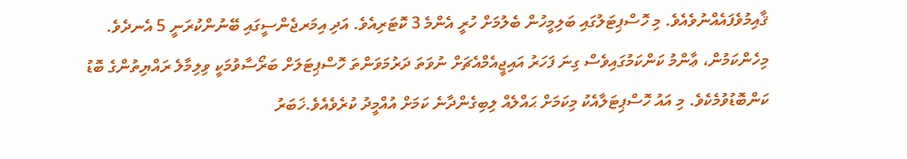ޤާއިމުވެފައެއްނުވެއެވެ. މި ހޮސްޕިޓަލުގައި ބަލިމީހުން ބެލުމަށް ހުރީ އެންމެ 3 ކޮޓަރިއެވެ. އަދި އިމަރޖެންސީގައި ބޭނުންކުރަނީ 5 އެނދެވެ. މިހެންކަމުން، ޢާންމު ކަންކަމުގައިވެސް ގިނަ ފަހަރު އައިޖީއެމްއެޗަށް ނުވަތަ ދަރުމަވަންތަ ހޮސްޕިޓަލަށް ބަރޯސާވުމަކީ ވިލިމާލެ ރައްޔިތުންގެ ބޮޑު ކަންބޮޑުވުމެކެވެ. މި އައު ހޮސްޕިޓަލާއެކު މިކަމަށް ޙައްލެއް ލިބިގެންދާނެ ކަމަށް އުއްމީދު ކުރެވެއެވެ.ޚަބަރު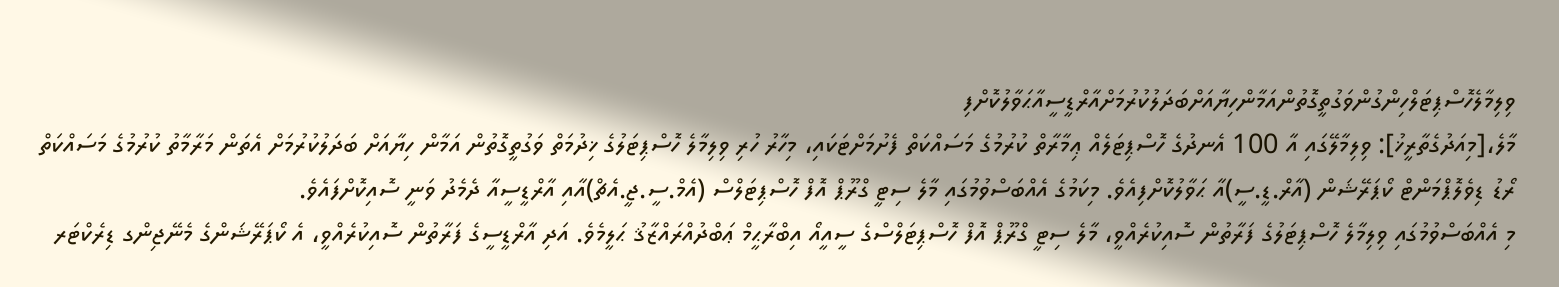ވިލިމާލެހޮސްޕިޓަލްހިންގުންވަގުތީގޮތުންއަމާންހިޔާއަށްބަދަލުކުރުމަށްއާރްޑީސީއާޙަވާލުކޮށްފި
މާލެ،[މިއަދުގެތާރީޚު]: ވިލިމާލޭގައި އާ 100 އެނދުގެ ހޮސްޕިޓަލެއް ޢިމާރާތް ކުރުމުގެ މަސައްކަތް ފެށުމަށްޓަކައި، މިހާރު ހުރި ވިލިމާލެ ހޮސްޕިޓަލުގެ ޚިދުމަތް ވަގުތީގޮތުން އަމާން ހިޔާއަށް ބަދަލުކުރުމަށް އެތަން މަރާމާތު ކުރުމުގެ މަސައްކަތް ރޯޑު ޑިވެލޮޕްމަންޓް ކޯޕަރޭޝަން (އާރް.ޑީ.ސީ)އާ ޙަވާލުކޮށްފިއެވެ. މިކަމުގެ އެއްބަސްވުމުގައި މާލެ ސިޓީ ގްރޫޕް އޮފް ހޮސްޕިޓަލްސް (އެމް.ސީ.ޖީ.އެޗް)އާއި އާރްޑީސީއާ ދެމެދު ވަނީ ސޮއިކޮށްފައެވެ.
މި އެއްބަސްވުމުގައި ވިލިމާލެ ހޮސްޕިޓަލުގެ ފަރާތުން ސޮއިކުރެއްވީ، މާލެ ސިޓީ ގްރޫޕް އޮފް ހޮސްޕިޓަލްސްގެ ސީއީއޯ އިބްރާޙީމް ޢަބްދުއްރައްޒާޤު ޙަލީމެވެ. އަދި އާރްޑީސީގެ ފަރާތުން ސޮއިކުރެއްވީ، އެ ކޯޕަރޭޝަންގެ މެނޭޖިންގ ޑިރެކްޓަރ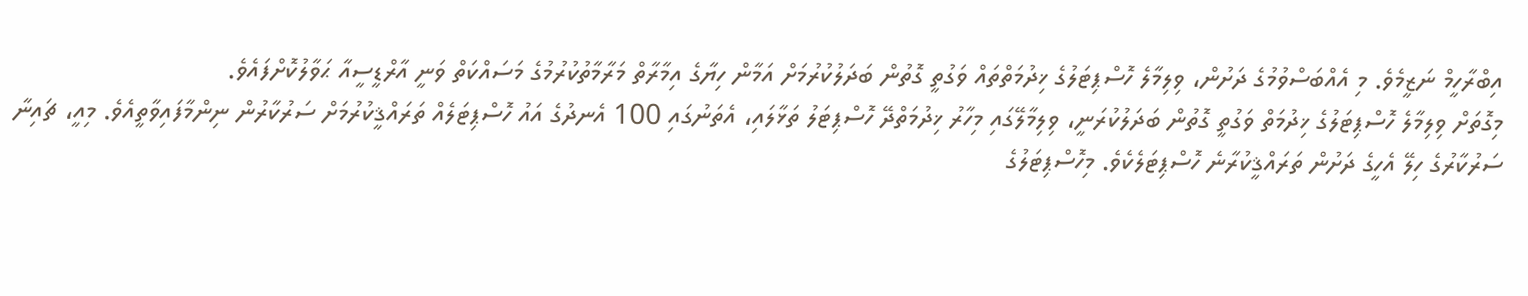އިބްރާހީމް ނަޒީމެވެ. މި އެއްބަސްވުމުގެ ދަށުން، ވިލިމާލެ ހޮސްޕިޓަލުގެ ޚިދުމަތްތައް ވަގުތީ ގޮތުން ބަދަލުކުރުމަށް އަމާން ހިޔާގެ އިމާރާތް މަރާމާތުކުރުމުގެ މަސައްކަތް ވަނީ އާރްޑީސީއާ ޙަވާލުކޮށްފައެވެ.
މިގޮތަށް ވިލިމާލެ ހޮސްޕިޓަލުގެ ޚިދުމަތް ވަގުތީ ގޮތުން ބަދަލުކުރަނީ، ވިލިމާލޭގައި މިހާރު ޚިދުމަތްދޭ ހޮސްޕިޓަލު ތަޅާލައި، އެތަނުގައި 100 އެނދުގެ އައު ހޮސްޕިޓަލެއް ތަރައްޤީކުރުމަށް ސަރުކާރުން ނިންމާފައިވާތީއެވެ. މިއީ، ޗައިނާ ސަރުކާރުގެ ހިލޭ އެހީގެ ދަށުން ތަރައްޤީކުރާނެ ހޮސްޕިޓަލެކެވެ. މިހޮސްޕިޓަލުގެ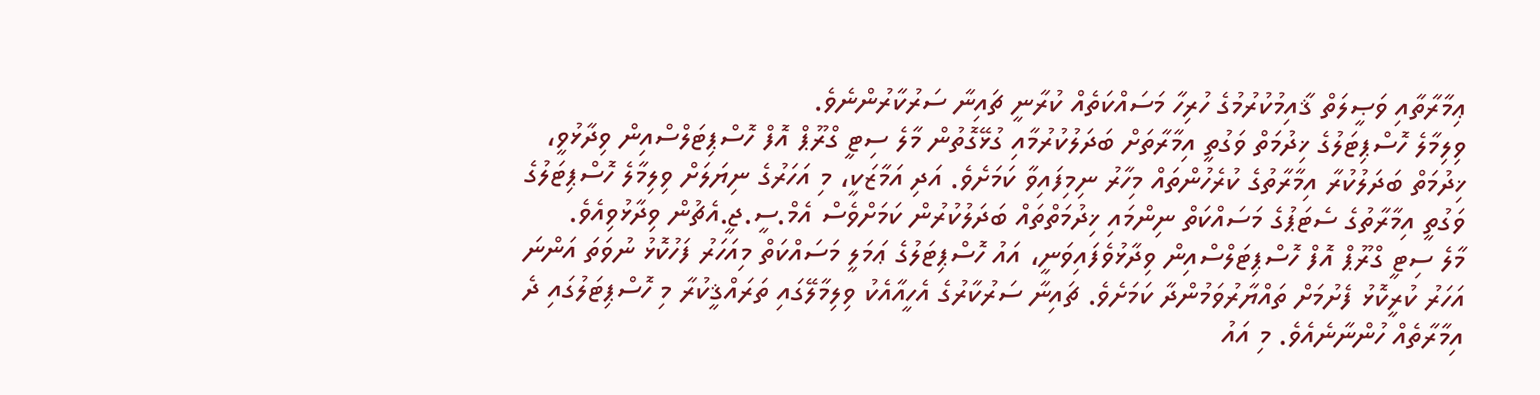ޢިމާރާތާއި ވަޞީލަތް ޤާއިމުކުރުމުގެ ހުރިހާ މަސައްކަތެއް ކުރާނީ ޗައިނާ ސަރުކާރުންނެވެ.
ވިލިމާލެ ހޮސްޕިޓަލުގެ ޚިދުމަތް ވަގުތީ އިމާރާތަށް ބަދަލުކުރުމާއި ގުޅޭގޮތުން މާލެ ސިޓީ ގްރޫޕް އޮފް ހޮސްޕިޓަލްސްއިން ވިދާޅުވީ، ޚިދުމަތް ބަދަލުކުރާ އިމާރާތުގެ ކުރެހުންތައް މިހާރު ނިމިފައިވާ ކަމަށެވެ. އަދި އަމާޒަކީ، މި އަހަރުގެ ނިޔަލަށް ވިލިމާލެ ހޮސްޕިޓަލުގެ ވަގުތީ އިމާރާތުގެ ސެޓަޕުގެ މަސައްކަތް ނިންމައި ޚިދުމަތްތައް ބަދަލުކުރުން ކަމަށްވެސް އެމް.ސީ.ޖީ.އެޗުން ވިދާޅުވިއެވެ.
މާލެ ސިޓީ ގްރޫޕް އޮފް ހޮސްޕިޓަލްސްއިން ވިދާޅުވެފައިވަނީ، އައު ހޮސްޕިޓަލުގެ ޢަމަލީ މަސައްކަތް މިއަހަރު ފަހުކޮޅު ނުވަތަ އަންނަ އަހަރު ކުރީކޮޅު ފެށުމަށް ތައްޔާރުވަމުންދާ ކަމަށެވެ. ޗައިނާ ސަރުކާރުގެ އެހީއާއެކު ވިލިމާލޭގައި ތަރައްޤީކުރާ މި ހޮސްޕިޓަލުގައި ދެ އިމާރާތެއް ހުންނާނެއެވެ. މި އައު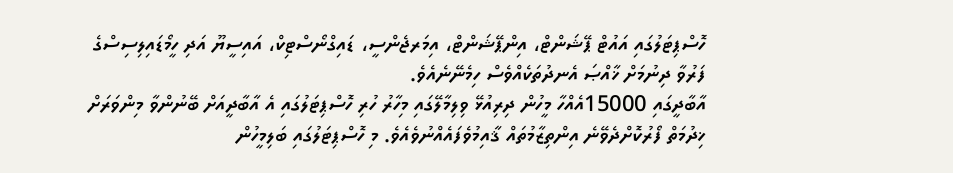ހޮސްޕިޓަލުގައި އައުޓް ޕޭޝަންޓް، އިންޕޭޝަންޓް، އިމަރޖެންސީ، ޑައިގްނޯސްޓިކް، އައިސީޔޫ އަދި ހީމޯޑައިލިސިސްގެ ފަރުވާ ދިނުމަށް ޚާއްޞަ އެނދުތަކެއްވެސް ހިމެނޭނެއެވެ.
އާބާދީގައި 15000އެއްހާ މީހުން ދިރިއުޅޭ ވިލިމާލޭގައި މިހާރު ހުރި ހޮސްޕިޓަލުގައި އެ އާބާދީއަށް ބޭނުންވާ މިންވަރަށް ޚިދުމަތް ފޯރުކޮށްދެވޭނެ އިންތިޒާމުތައް ޤާއިމުވެފައެއްނުވެއެވެ. މި ހޮސްޕިޓަލުގައި ބަލިމީހުން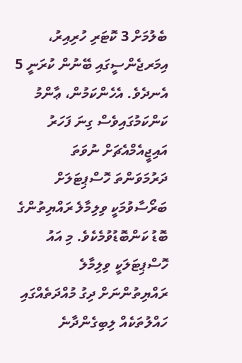ބެލުމަށް 3 ކޮޓަރި ހުރިއިރު، އިމަރޖެންސީގައި ބޭނުން ކުރަނީ 5 އެނދެވެ. އެހެންކަމުން، ޢާންމު ކަންކަމުގައިވެސް ގިނަ ފަހަރު އައިޖީއެމްއެޗަށް ނުވަތަ ދަރުމަވަންތަ ހޮސްޕިޓަލަށް ބަރޯސާވުމަކީ ވިލިމާލެ ރައްޔިތުންގެ ބޮޑު ކަންބޮޑުވުމެކެވެ. މި އައު ހޮސްޕިޓަލަކީ ވިލިމާލެ ރައްޔިތުންނަށް ދިގު މުއްދަތެއްގައި ހައްލުތަކެއް ލިބިގެންދާނެ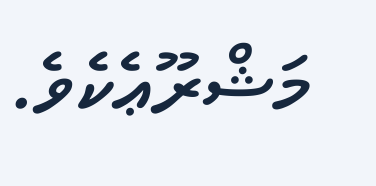މަޝްރޫޢެކެވެ.